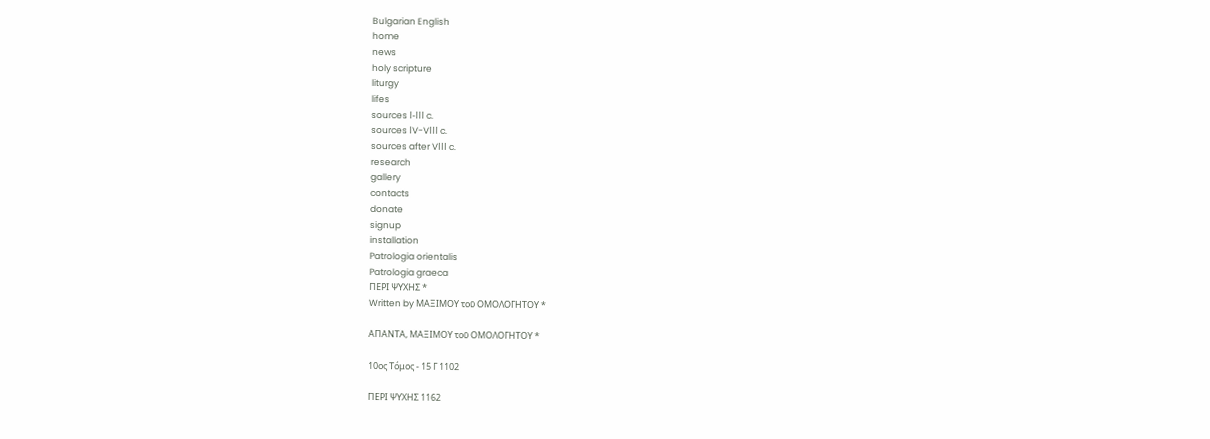Bulgarian English
home
news
holy scripture
liturgy
lifes
sources І-ІІІ c.
sources ІV-VІІІ c.
sources after VІІІ c.
research
gallery
contacts
donate
signup
installation
Patrologia orientalis
Patrologia graeca
ΠΕΡΙ ΨΥΧΗΣ *
Written by ΜΑΞΙΜΟΥ τοῦ ΟΜΟΛΟΓΗΤΟΥ *

ΑΠΑΝΤΑ, ΜΑΞΙΜΟΥ τοῦ ΟΜΟΛΟΓΗΤΟΥ *

10ος Τόμος - 15 Γ 1102

ΠΕΡΙ ΨΥΧΗΣ 1162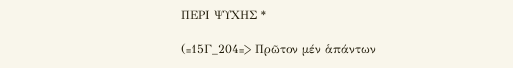ΠΕΡΙ ΨΥΧΗΣ *

(≡15Γ_204≡> Πρῶτον μέν ἁπάντων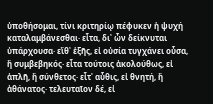ὑποθήσομαι, τίνι κριτηρίῳ πέφυκεν ἡ ψυχή καταλαμβάνεσθαι· εἶτα, δι᾿ ὧν δείκνυται ὑπάρχουσα· εἴθ᾿ ἑξῆς, εἰ οὐσία τυγχάνει οὖσα, ἤ συμβεβηκός· εἶτα τούτοις ἀκολούθως, εἰ ἁπλῆ, ἤ σύνθετος· εἶτ᾿ αὖθις, εἰ θνητή, ἤ ἀθάνατος· τελευταῖον δέ, εἰ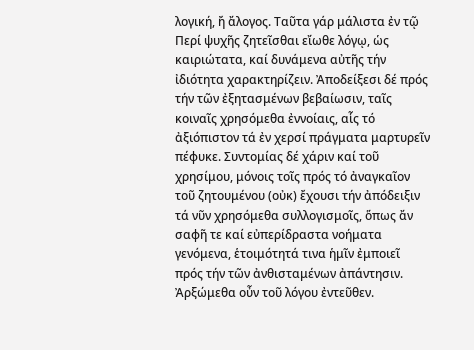λογική, ἤ ἄλογος. Ταῦτα γάρ μάλιστα ἐν τῷ Περί ψυχῆς ζητεῖσθαι εἴωθε λόγῳ, ὡς καιριώτατα, καί δυνάμενα αὐτῆς τήν ἰδιότητα χαρακτηρίζειν. Ἀποδείξεσι δέ πρός τήν τῶν ἐξητασμένων βεβαίωσιν, ταῖς κοιναῖς χρησόμεθα ἐννοίαις, αἷς τό ἀξιόπιστον τά ἐν χερσί πράγματα μαρτυρεῖν πέφυκε. Συντομίας δέ χάριν καί τοῦ χρησίμου, μόνοις τοῖς πρός τό ἀναγκαῖον τοῦ ζητουμένου (οὐκ) ἔχουσι τήν ἀπόδειξιν τά νῦν χρησόμεθα συλλογισμοῖς, ὅπως ἄν σαφῆ τε καί εὐπερίδραστα νοήματα γενόμενα, ἑτοιμότητά τινα ἡμῖν ἐμποιεῖ πρός τήν τῶν ἀνθισταμένων ἀπάντησιν. Ἀρξώμεθα οὖν τοῦ λόγου ἐντεῦθεν.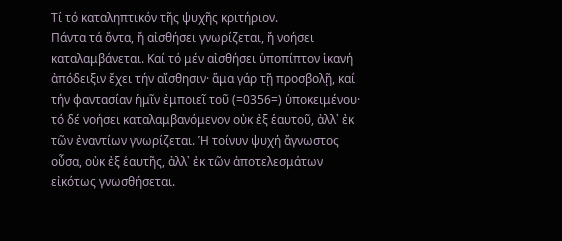Τί τό καταληπτικόν τῆς ψυχῆς κριτήριον.
Πάντα τά ὄντα, ἤ αἰσθήσει γνωρίζεται, ἤ νοήσει καταλαμβάνεται. Καί τό μέν αἰσθήσει ὑποπίπτον ἱκανή ἀπόδειξιν ἔχει τήν αἴσθησιν· ἅμα γάρ τῇ προσβολῇ, καί τήν φαντασίαν ἡμῖν ἐμποιεῖ τοῦ (=0356=) ὑποκειμένου· τό δέ νοήσει καταλαμβανόμενον οὐκ ἐξ ἑαυτοῦ, ἀλλ᾿ ἐκ τῶν ἐναντίων γνωρίζεται. Ἡ τοίνυν ψυχή ἄγνωστος οὖσα, οὐκ ἐξ ἑαυτῆς, ἀλλ᾿ ἐκ τῶν ἀποτελεσμάτων εἰκότως γνωσθήσεται.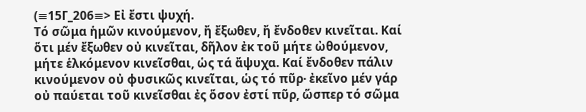(≡15Γ_206≡> Εἰ ἔστι ψυχή.
Τό σῶμα ἡμῶν κινούμενον, ἤ ἔξωθεν, ἤ ἔνδοθεν κινεῖται. Καί ὅτι μέν ἔξωθεν οὐ κινεῖται, δῆλον ἐκ τοῦ μήτε ὠθούμενον, μήτε ἑλκόμενον κινεῖσθαι, ὡς τά ἄψυχα. Καί ἔνδοθεν πάλιν κινούμενον οὐ φυσικῶς κινεῖται, ὡς τό πῦρ· ἐκεῖνο μέν γάρ οὐ παύεται τοῦ κινεῖσθαι ἐς ὅσον ἐστί πῦρ, ὥσπερ τό σῶμα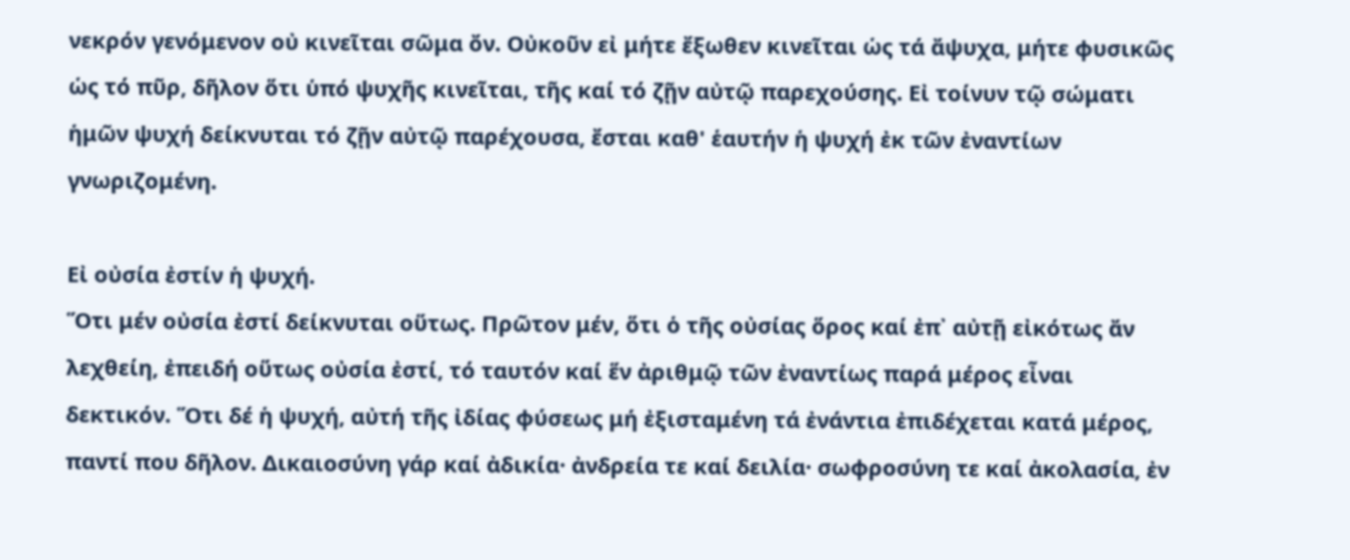νεκρόν γενόμενον οὐ κινεῖται σῶμα ὄν. Οὐκοῦν εἰ μήτε ἔξωθεν κινεῖται ὡς τά ἄψυχα, μήτε φυσικῶς ὡς τό πῦρ, δῆλον ὅτι ὑπό ψυχῆς κινεῖται, τῆς καί τό ζῇν αὐτῷ παρεχούσης. Εἰ τοίνυν τῷ σώματι ἡμῶν ψυχή δείκνυται τό ζῇν αὐτῷ παρέχουσα, ἔσται καθ' ἑαυτήν ἡ ψυχή ἐκ τῶν ἐναντίων γνωριζομένη.

Εἰ οὐσία ἐστίν ἡ ψυχή.
Ὅτι μέν οὐσία ἐστί δείκνυται οὕτως. Πρῶτον μέν, ὅτι ὁ τῆς οὐσίας ὅρος καί ἐπ᾿ αὐτῇ εἰκότως ἄν λεχθείη, ἐπειδή οὕτως οὐσία ἐστί, τό ταυτόν καί ἕν ἀριθμῷ τῶν ἐναντίως παρά μέρος εἶναι δεκτικόν. Ὅτι δέ ἡ ψυχή, αὐτή τῆς ἰδίας φύσεως μή ἐξισταμένη τά ἐνάντια ἐπιδέχεται κατά μέρος, παντί που δῆλον. Δικαιοσύνη γάρ καί ἀδικία· ἀνδρεία τε καί δειλία· σωφροσύνη τε καί ἀκολασία, ἐν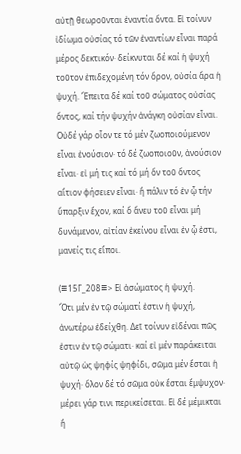αὐτῇ θεωροῦνται ἐναντία ὄντα. Εἰ τοίνυν ἰδίωμα οὐσίας τό τῶν ἐναντίων εἶναι παρά μέρος δεκτικόν· δείκνυται δέ καί ἡ ψυχή τοῦτον ἐπιδεχομένη τόν ὅρον, οὐσία ἄρα ἡ ψυχή. Ἔπειτα δέ καί τοῦ σώματος οὐσίας ὄντος, καί τήν ψυχήν ἀνάγκη οὐσίαν εἶναι. Οὐδέ γάρ οἷον τε τό μέν ζωοποιούμενον εἶναι ἐνούσιον· τό δέ ζωοποιοῦν, ἀνούσιον εἶναι· εἰ μή τις καί τό μή ὄν τοῦ ὄντος αἴτιον φήσειεν εἶναι· ἤ πάλιν τό ἐν ᾧ τήν ὕπαρξιν ἔχον, καί ὅ ἄνευ τοῦ εἶναι μή δυνάμενον, αἰτίαν ἐκείνου εἶναι ἐν ᾧ ἐστι, μανείς τις εἴποι.

(≡15Γ_208≡> Εἰ ἀσώματος ἡ ψυχή.
Ὅτι μέν ἐν τῷ σώματί ἐστιν ἡ ψυχή, ἀνωτέρω ἐδείχθη. Δεῖ τοίνυν εἰδέναι πῶς ἐστιν ἐν τῷ σώματι· καί εἰ μέν παράκειται αὐτῷ ὡς ψηφίς ψηφίδι, σῶμα μέν ἔσται ἡ ψυχή· ὅλον δέ τό σῶμα οὐκ ἔσται ἔμψυχον· μέρει γάρ τινι περικείσεται. Εἰ δέ μέμικται ἤ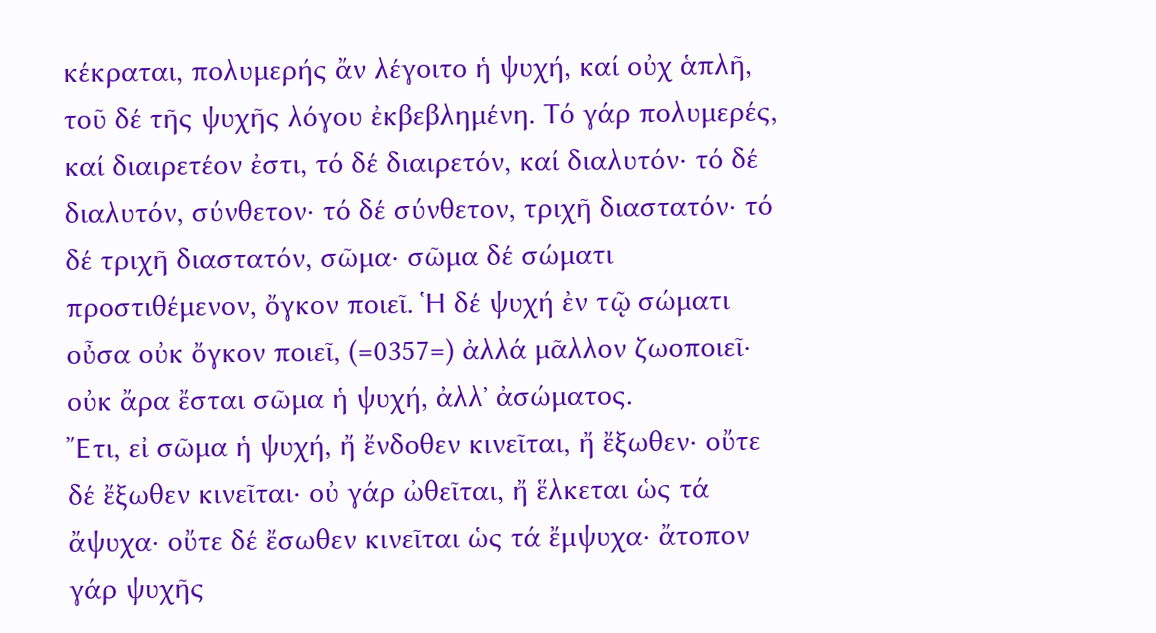κέκραται, πολυμερής ἄν λέγοιτο ἡ ψυχή, καί οὐχ ἁπλῆ, τοῦ δέ τῆς ψυχῆς λόγου ἐκβεβλημένη. Τό γάρ πολυμερές, καί διαιρετέον ἐστι, τό δέ διαιρετόν, καί διαλυτόν· τό δέ διαλυτόν, σύνθετον· τό δέ σύνθετον, τριχῆ διαστατόν· τό δέ τριχῆ διαστατόν, σῶμα· σῶμα δέ σώματι προστιθέμενον, ὄγκον ποιεῖ. Ἡ δέ ψυχή ἐν τῷ σώματι οὖσα οὐκ ὄγκον ποιεῖ, (=0357=) ἀλλά μᾶλλον ζωοποιεῖ· οὐκ ἄρα ἔσται σῶμα ἡ ψυχή, ἀλλ᾿ ἀσώματος.
Ἔτι, εἰ σῶμα ἡ ψυχή, ἤ ἔνδοθεν κινεῖται, ἤ ἔξωθεν· οὔτε δέ ἔξωθεν κινεῖται· οὐ γάρ ὠθεῖται, ἤ ἕλκεται ὡς τά ἄψυχα· οὔτε δέ ἔσωθεν κινεῖται ὡς τά ἔμψυχα· ἄτοπον γάρ ψυχῆς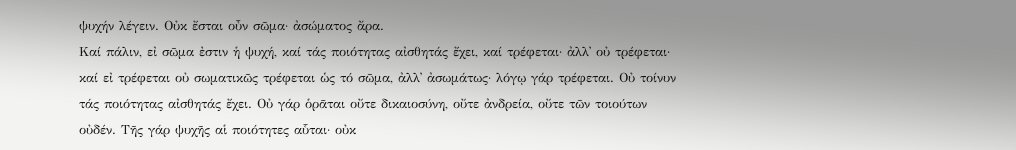ψυχήν λέγειν. Οὐκ ἔσται οὖν σῶμα· ἀσώματος ἄρα.
Καί πάλιν, εἰ σῶμα ἐστιν ἡ ψυχή, καί τάς ποιότητας αἰσθητάς ἔχει, καί τρέφεται· ἀλλ᾿ οὐ τρέφεται· καί εἰ τρέφεται οὐ σωματικῶς τρέφεται ὡς τό σῶμα, ἀλλ᾿ ἀσωμάτως· λόγῳ γάρ τρέφεται. Οὐ τοίνυν τάς ποιότητας αἰσθητάς ἔχει. Οὐ γάρ ὁρᾶται οὔτε δικαιοσύνη, οὔτε ἀνδρεία, οὔτε τῶν τοιούτων οὐδέν. Τῆς γάρ ψυχῆς αἱ ποιότητες αὗται· οὐκ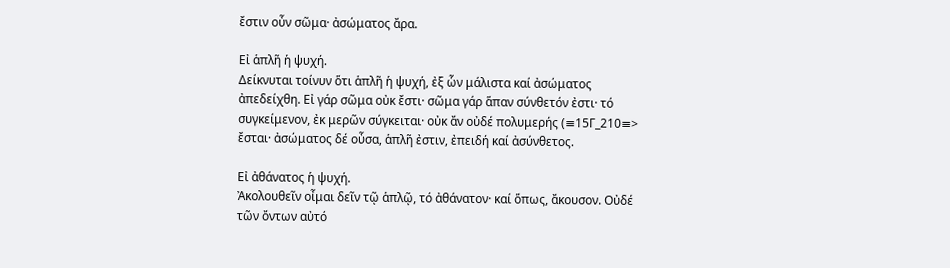ἔστιν οὖν σῶμα· ἀσώματος ἄρα.

Εἰ ἁπλῆ ἡ ψυχή.
Δείκνυται τοίνυν ὅτι ἁπλῆ ἡ ψυχή, ἐξ ὧν μάλιστα καί ἀσώματος ἀπεδείχθη. Εἰ γάρ σῶμα οὐκ ἔστι· σῶμα γάρ ἅπαν σύνθετόν ἐστι· τό συγκείμενον, ἐκ μερῶν σύγκειται· οὐκ ἄν οὐδέ πολυμερής (≡15Γ_210≡> ἔσται· ἀσώματος δέ οὖσα, ἁπλῆ ἐστιν, ἐπειδή καί ἀσύνθετος.

Εἰ ἀθάνατος ἡ ψυχή.
Ἀκολουθεῖν οἶμαι δεῖν τῷ ἁπλῷ, τό ἀθάνατον· καί ὅπως, ἄκουσον. Οὐδέ τῶν ὄντων αὐτό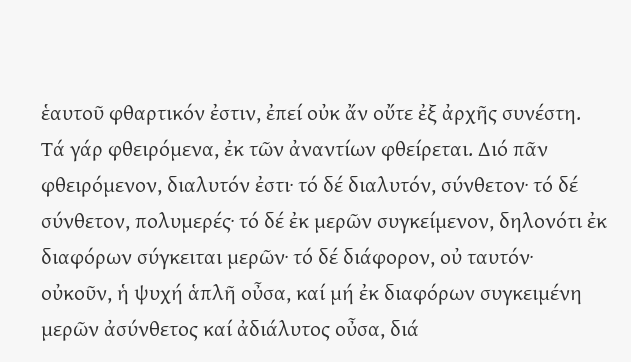ἑαυτοῦ φθαρτικόν ἐστιν, ἐπεί οὐκ ἄν οὔτε ἐξ ἀρχῆς συνέστη. Τά γάρ φθειρόμενα, ἐκ τῶν ἀναντίων φθείρεται. Διό πᾶν φθειρόμενον, διαλυτόν ἐστι· τό δέ διαλυτόν, σύνθετον· τό δέ σύνθετον, πολυμερές· τό δέ ἐκ μερῶν συγκείμενον, δηλονότι ἐκ διαφόρων σύγκειται μερῶν· τό δέ διάφορον, οὐ ταυτόν· οὐκοῦν, ἡ ψυχή ἁπλῆ οὖσα, καί μή ἐκ διαφόρων συγκειμένη μερῶν ἀσύνθετος καί ἀδιάλυτος οὖσα, διά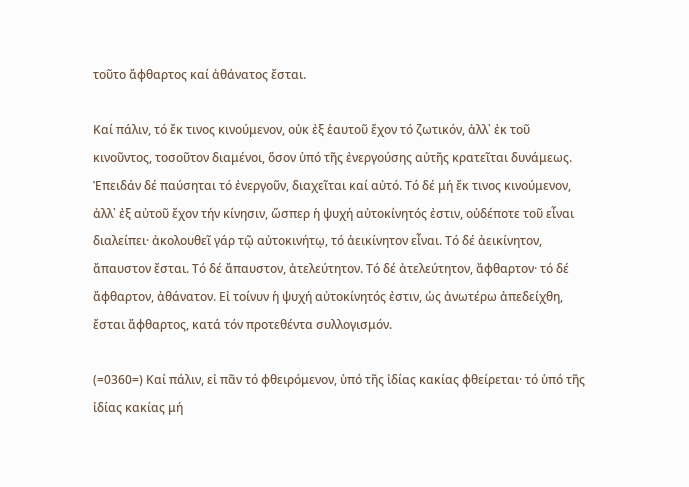τοῦτο ἄφθαρτος καί ἀθάνατος ἔσται.

Καί πάλιν, τό ἔκ τινος κινούμενον, οὐκ ἐξ ἑαυτοῦ ἔχον τό ζωτικόν, ἀλλ᾿ ἐκ τοῦ κινοῦντος, τοσοῦτον διαμένοι, ὅσον ὑπό τῆς ἐνεργούσης αὐτῆς κρατεῖται δυνάμεως. Ἐπειδάν δέ παύσηται τό ἐνεργοῦν, διαχεῖται καί αὐτό. Τό δέ μή ἔκ τινος κινούμενον, ἀλλ᾿ ἐξ αὐτοῦ ἔχον τήν κίνησιν, ὥσπερ ἡ ψυχή αὐτοκίνητός ἐστιν, οὐδέποτε τοῦ εἶναι διαλείπει· ἀκολουθεῖ γάρ τῷ αὐτοκινήτῳ, τό ἀεικίνητον εἶναι. Τό δέ ἀεικίνητον, ἄπαυστον ἔσται. Τό δέ ἄπαυστον, ἀτελεύτητον. Τό δέ ἀτελεύτητον, ἄφθαρτον· τό δέ ἄφθαρτον, ἀθάνατον. Εἰ τοίνυν ἡ ψυχή αὐτοκίνητός ἐστιν, ὡς ἀνωτέρω ἀπεδείχθη, ἔσται ἄφθαρτος, κατά τόν προτεθέντα συλλογισμόν.

(=0360=) Καί πάλιν, εἰ πᾶν τό φθειρόμενον, ὑπό τῆς ἰδίας κακίας φθείρεται· τό ὑπό τῆς ἰδίας κακίας μή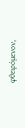φθειρόμενον,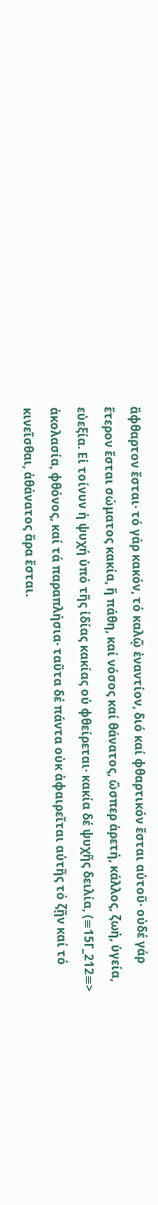ἄφθαρτον ἔσται· τό γάρ κακόν, τό καλῷ ἐναντίον, διό καί φθαρτικόν ἔσται αὐτοῦ· οὐδέ γάρ ἕτερον ἔσται σώματος κακία, ἤ πάθη, καί νόσος καί θάνατος, ὥσπερ ἀρετή, κάλλος, ζωή, ὑγεία, εὐεξία. Εἰ τοίνυν ἡ ψυχή ὑπό τῆς ἰδίας κακίας οὐ φθείρεται· κακία δέ ψυχῆς δειλία, (≡15Γ_212≡> ἀκολασία, φθόνος, καί τά παραπλήσια· ταῦτα δέ πάντα οὐκ ἀφαιρεῖται αὐτῆς τό ζῇν καί τό κινεῖσθαι, ἀθάνατος ἄρα ἔσται.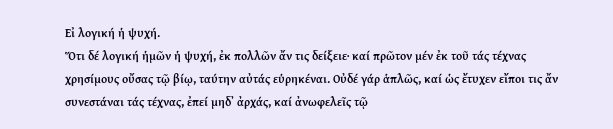Εἰ λογική ἡ ψυχή.
Ὅτι δέ λογική ἡμῶν ἡ ψυχή, ἐκ πολλῶν ἄν τις δείξειε· καί πρῶτον μέν ἐκ τοῦ τάς τέχνας χρησίμους οὔσας τῷ βίῳ, ταύτην αὐτάς εὑρηκέναι. Οὐδέ γάρ ἁπλῶς, καί ὡς ἔτυχεν εἴποι τις ἄν συνεστάναι τάς τέχνας, ἐπεί μηδ᾿ ἀρχάς, καί ἀνωφελεῖς τῷ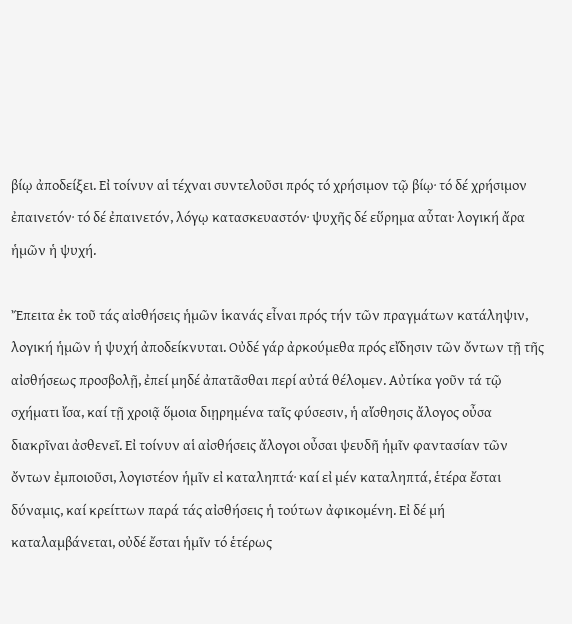βίῳ ἀποδείξει. Εἰ τοίνυν αἱ τέχναι συντελοῦσι πρός τό χρήσιμον τῷ βίῳ· τό δέ χρήσιμον ἐπαινετόν· τό δέ ἐπαινετόν, λόγῳ κατασκευαστόν· ψυχῆς δέ εὕρημα αὗται· λογική ἄρα ἡμῶν ἡ ψυχή.

Ἔπειτα ἐκ τοῦ τάς αἰσθήσεις ἡμῶν ἱκανάς εἶναι πρός τήν τῶν πραγμάτων κατάληψιν, λογική ἡμῶν ἡ ψυχή ἀποδείκνυται. Οὐδέ γάρ ἀρκούμεθα πρός εἴδησιν τῶν ὄντων τῇ τῆς αἰσθήσεως προσβολῇ, ἐπεί μηδέ ἀπατᾶσθαι περί αὐτά θέλομεν. Αὐτίκα γοῦν τά τῷ σχήματι ἴσα, καί τῇ χροιᾷ ὅμοια διῃρημένα ταῖς φύσεσιν, ἡ αἴσθησις ἄλογος οὖσα διακρῖναι ἀσθενεῖ. Εἰ τοίνυν αἱ αἰσθήσεις ἄλογοι οὖσαι ψευδῆ ἡμῖν φαντασίαν τῶν ὄντων ἐμποιοῦσι, λογιστέον ἡμῖν εἰ καταληπτά· καί εἰ μέν καταληπτά, ἑτέρα ἔσται δύναμις, καί κρείττων παρά τάς αἰσθήσεις ἡ τούτων ἀφικομένη. Εἰ δέ μή καταλαμβάνεται, οὐδέ ἔσται ἡμῖν τό ἑτέρως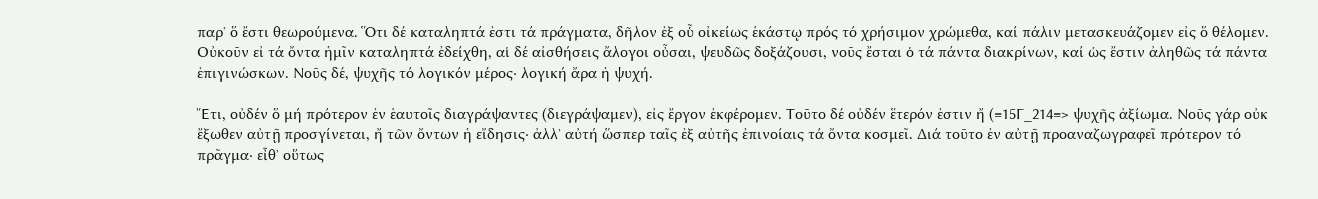παρ᾿ ὅ ἔστι θεωρούμενα. Ὅτι δέ καταληπτά ἐστι τά πράγματα, δῆλον ἐξ οὗ οἰκείως ἑκάστῳ πρός τό χρήσιμον χρώμεθα, καί πάλιν μετασκευάζομεν εἰς ὅ θέλομεν. Οὐκοῦν εἰ τά ὄντα ἡμῖν καταληπτά ἐδείχθη, αἱ δέ αἰσθήσεις ἄλογοι οὖσαι, ψευδῶς δοξάζουσι, νοῦς ἔσται ὁ τά πάντα διακρίνων, καί ὡς ἔστιν ἀληθῶς τά πάντα ἐπιγινώσκων. Νοῦς δέ, ψυχῆς τό λογικόν μέρος· λογική ἄρα ἡ ψυχή.

Ἔτι, οὐδέν ὅ μή πρότερον ἐν ἑαυτοῖς διαγράψαντες (διεγράψαμεν), εἰς ἔργον ἐκφέρομεν. Τοῦτο δέ οὐδέν ἕτερόν ἐστιν ἤ (≡15Γ_214≡> ψυχῆς ἀξίωμα. Νοῦς γάρ οὐκ ἔξωθεν αὐτῇ προσγίνεται, ἤ τῶν ὄντων ἡ εἴδησις· ἀλλ᾿ αὐτή ὥσπερ ταῖς ἐξ αὐτῆς ἐπινοίαις τά ὄντα κοσμεῖ. Διά τοῦτο ἐν αὐτῇ προαναζωγραφεῖ πρότερον τό πρᾶγμα· εἶθ᾿ οὕτως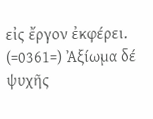εἰς ἔργον ἐκφέρει. (=0361=) Ἀξίωμα δέ ψυχῆς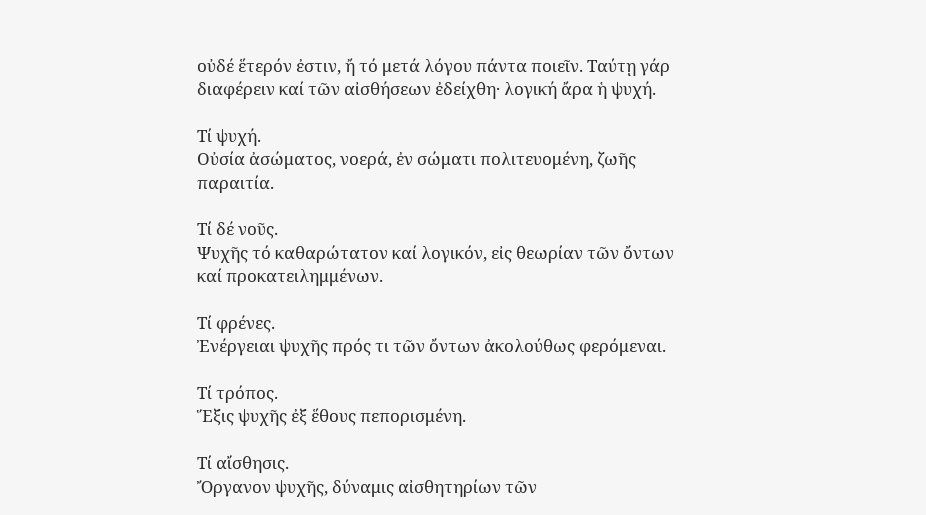οὐδέ ἕτερόν ἐστιν, ἤ τό μετά λόγου πάντα ποιεῖν. Ταύτῃ γάρ διαφέρειν καί τῶν αἰσθήσεων ἐδείχθη· λογική ἄρα ἡ ψυχή.

Τί ψυχή.
Οὐσία ἀσώματος, νοερά, ἐν σώματι πολιτευομένη, ζωῆς παραιτία.

Τί δέ νοῦς.
Ψυχῆς τό καθαρώτατον καί λογικόν, εἰς θεωρίαν τῶν ὄντων καί προκατειλημμένων.

Τί φρένες.
Ἐνέργειαι ψυχῆς πρός τι τῶν ὄντων ἀκολούθως φερόμεναι.

Τί τρόπος.
Ἕξις ψυχῆς ἐξ ἕθους πεπορισμένη.

Τί αἴσθησις.
Ὄργανον ψυχῆς, δύναμις αἰσθητηρίων τῶν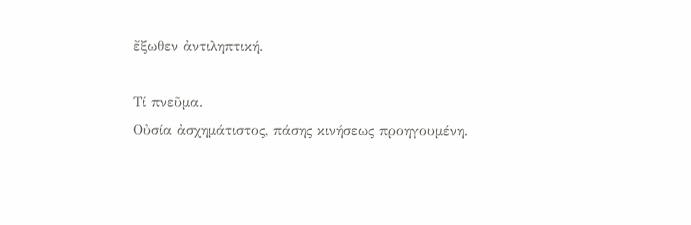ἔξωθεν ἀντιληπτική.

Τί πνεῦμα.
Οὐσία ἀσχημάτιστος, πάσης κινήσεως προηγουμένη.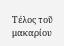Τέλος τοῦ μακαρίου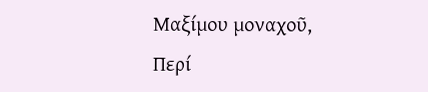Μαξίμου μοναχοῦ, Περί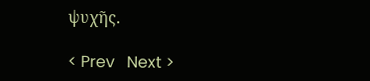ψυχῆς.

< Prev   Next >